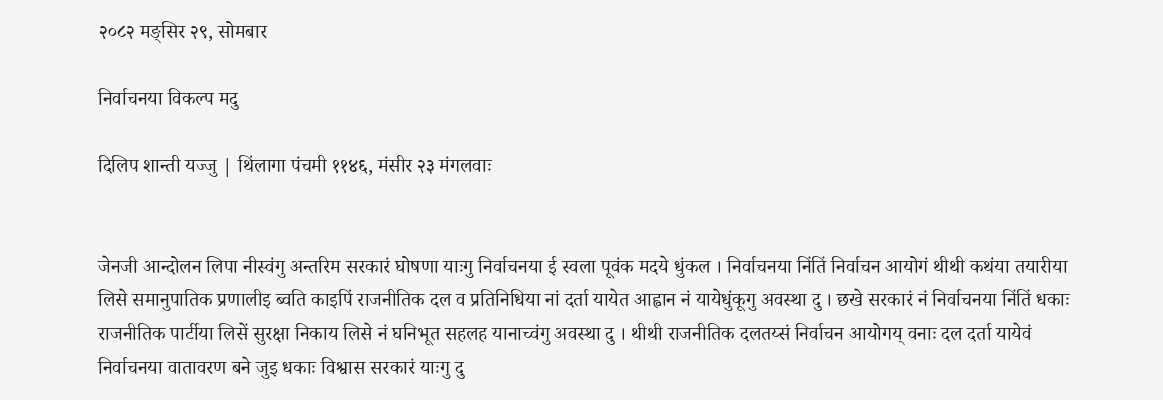२०८२ मङ्सिर २९, सोमबार

निर्वाचनया विकल्प मदु

दिलिप शान्ती यज्जु | थिंलागा पंचमी ११४६, मंसीर २३ मंगलवाः


जेनजी आन्दोलन लिपा नीस्वंगु अन्तरिम सरकारं घोषणा याःगु निर्वाचनया ई स्वला पूवंक मदये धुंकल । निर्वाचनया निंतिं निर्वाचन आयोगं थीथी कथंया तयारीया लिसे समानुपातिक प्रणालीइ ब्वति काइपिं राजनीतिक दल व प्रतिनिधिया नां दर्ता यायेत आह्वान नं यायेधुंकूगु अवस्था दु । छखे सरकारं नं निर्वाचनया निंतिं धकाः राजनीतिक पार्टीया लिसें सुरक्षा निकाय लिसे नं घनिभूत सहलह यानाच्वंगु अवस्था दु । थीथी राजनीतिक दलतय्सं निर्वाचन आयोगय् वनाः दल दर्ता यायेवं निर्वाचनया वातावरण बने जुइ धकाः विश्वास सरकारं याःगु दु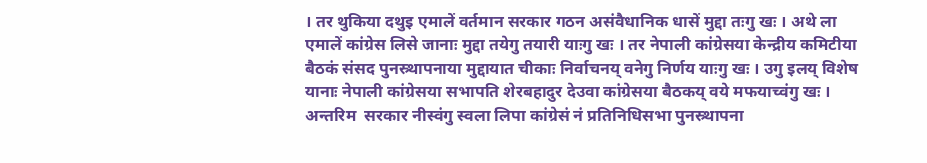। तर थुकिया दथुइ एमालें वर्तमान सरकार गठन असंवैधानिक धासें मुद्दा तःगु खः । अथे ला एमालें कांग्रेस लिसे जानाः मुद्दा तयेगु तयारी याःगु खः । तर नेपाली कांग्रेसया केन्द्रीय कमिटीया बैठकं संसद पुनस्र्थापनाया मुद्दायात चीकाः निर्वाचनय् वनेगु निर्णय याःगु खः । उगु इलय् विशेष यानाः नेपाली कांग्रेसया सभापति शेरबहादुर देउवा कांग्रेसया बैठकय् वये मफयाच्वंगु खः । अन्तरिम  सरकार नीस्वंगु स्वला लिपा कांग्रेसं नं प्रतिनिधिसभा पुनस्र्थापना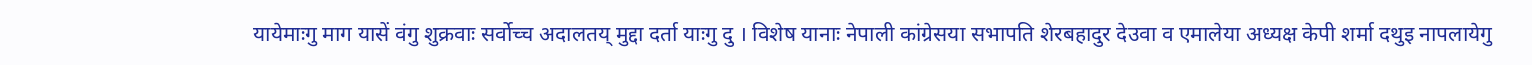यायेमाःगु माग यासें वंगु शुक्रवाः सर्वोच्च अदालतय् मुद्दा दर्ता याःगु दु । विशेष यानाः नेपाली कांग्रेसया सभापति शेरबहादुर देउवा व एमालेया अध्यक्ष केपी शर्मा दथुइ नापलायेगु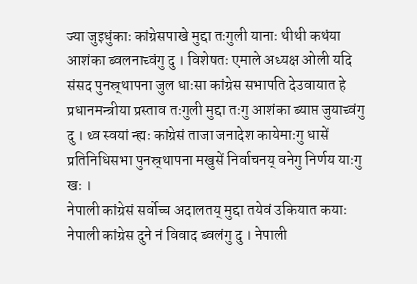ज्या जुइधुंकाः कांग्रेसपाखे मुद्दा तःगुली यानाः थीथी कथंया आशंका ब्वलनाच्वंगु दु । विशेषतः एमाले अध्यक्ष ओली यदि संसद पुनस्र्थापना जुल धाःसा कांग्रेस सभापति देउवायात हे प्रधानमन्त्रीया प्रस्ताव तःगुली मुद्दा तःगु आशंका ब्याप्त जुयाच्वंगु दु । थ्व स्वयां न्ह्यः कांग्रेसं ताजा जनादेश कायेमाःगु धासें प्रतिनिधिसभा पुनस्र्थापना मखुसें निर्वाचनय् वनेगु निर्णय याःगु खः ।
नेपाली कांग्रेसं सर्वोच्च अदालतय् मुद्दा तयेवं उकियात कयाः नेपाली कांग्रेस दुने नं विवाद ब्वलंगु दु । नेपाली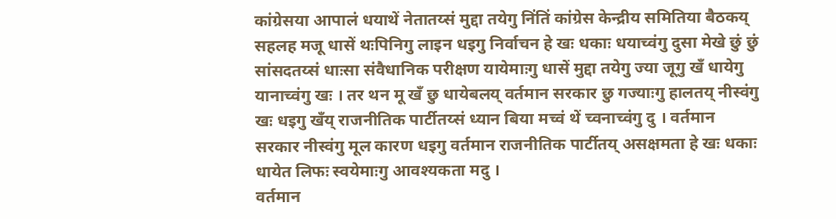कांग्रेसया आपालं धयाथें नेतातय्सं मुद्दा तयेगु निंतिं कांग्रेस केन्द्रीय समितिया बैठकय् सहलह मजू धासें थःपिनिगु लाइन धइगु निर्वाचन हे खः धकाः धयाच्वंगु दुसा मेखे छुं छुं सांसदतय्सं धाःसा संवैधानिक परीक्षण यायेमाःगु धासें मुद्दा तयेगु ज्या जूगु खँ धायेगु यानाच्वंगु खः । तर थन मू खँ छु धायेबलय् वर्तमान सरकार छु गज्याःगु हालतय् नीस्वंगु खः धइगु खँय् राजनीतिक पार्टीतय्सं ध्यान बिया मच्वं थें च्वनाच्वंगु दु । वर्तमान सरकार नीस्वंगु मूल कारण धइगु वर्तमान राजनीतिक पार्टीतय् असक्षमता हे खः धकाः धायेत लिफः स्वयेमाःगु आवश्यकता मदु ।
वर्तमान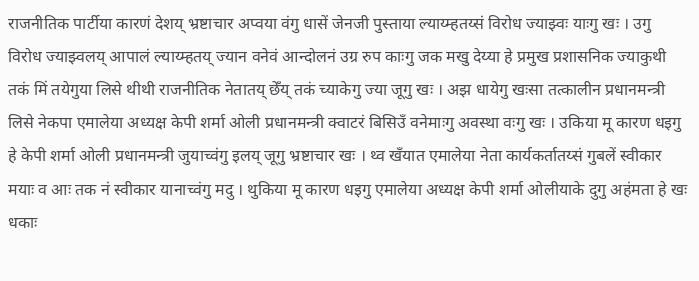राजनीतिक पार्टीया कारणं देशय् भ्रष्टाचार अप्वया वंगु धासें जेनजी पुस्ताया ल्याय्म्हतय्सं विरोध ज्याझ्वः याःगु खः । उगु विरोध ज्याझ्वलय् आपालं ल्याय्म्हतय् ज्यान वनेवं आन्दोलनं उग्र रुप काःगु जक मखु देय्या हे प्रमुख प्रशासनिक ज्याकुथी तकं मिं तयेगुया लिसे थीथी राजनीतिक नेतातय् छेँय् तकं च्याकेगु ज्या जूगु खः । अझ धायेगु खःसा तत्कालीन प्रधानमन्त्री लिसे नेकपा एमालेया अध्यक्ष केपी शर्मा ओली प्रधानमन्त्री क्वाटरं बिसिउँ वनेमाःगु अवस्था वःगु खः । उकिया मू कारण धइगु हे केपी शर्मा ओली प्रधानमन्त्री जुयाच्वंगु इलय् जूगु भ्रष्टाचार खः । थ्व खँयात एमालेया नेता कार्यकर्तातय्सं गुबलें स्वीकार मयाः व आः तक नं स्वीकार यानाच्वंगु मदु । थुकिया मू कारण धइगु एमालेया अध्यक्ष केपी शर्मा ओलीयाके दुगु अहंमता हे खः धकाः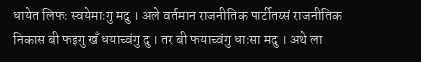धायेत लिफः स्वयेमाःगु मदु । अले वर्तमान राजनीतिक पार्टीतय्सं राजनीतिक निकास बी फइगु खँ धयाच्वंगु दु । तर बी फयाच्वंगु धाःसा मदु । अथे ला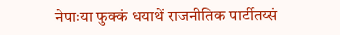नेपाःया फुक्कं धयाथें राजनीतिक पार्टीतय्सं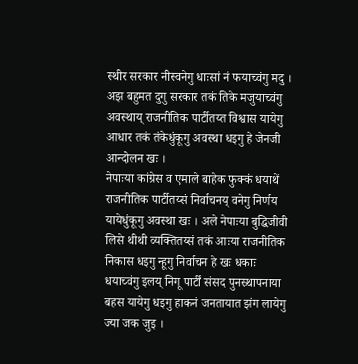स्थीर सरकार नीस्वनेगु धाःसां नं फयाच्वंगु मदु । अझ बहुमत दुगु सरकार तकं तिके मजुयाच्वंगु अवस्थाय् राजनीतिक पार्टीतय्त विश्वास यायेगु आधार तकं तंकेधुंकूगु अवस्था धइगु हे जेनजी आन्दोलन खः ।
नेपाःया कांग्रेस व एमाले बाहेक फुक्कं धयाथें राजनीतिक पार्टीतय्सं निर्वाचनय् वनेगु निर्णय यायेधुंकूगु अवस्था खः । अले नेपाःया बुद्धिजीवी लिसे थीथी व्यक्तितय्सं तकं आःया राजनीतिक निकास धइगु न्हूगु निर्वाचन हे खः धकाः धयाच्वंगु इलय् निगू पार्टीं संसद पुनस्र्थापनाया बहस यायेगु धइगु हाकनं जनतायात झंग लायेगु ज्या जक जुइ ।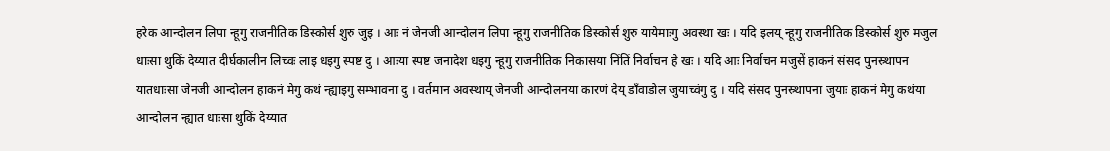हरेक आन्दोलन लिपा न्हूगु राजनीतिक डिस्कोर्स शुरु जुइ । आः नं जेनजी आन्दोलन लिपा न्हूगु राजनीतिक डिस्कोर्स शुरु यायेमाःगु अवस्था खः । यदि इलय् न्हूगु राजनीतिक डिस्कोर्स शुरु मजुल धाःसा थुकिं देय्यात दीर्घकालीन लिच्वः लाइ धइगु स्पष्ट दु । आःया स्पष्ट जनादेश धइगु न्हूगु राजनीतिक निकासया निंतिं निर्वाचन हे खः । यदि आः निर्वाचन मजुसें हाकनं संसद पुनस्र्थापन यातधाःसा जेनजी आन्दोलन हाकनं मेगु कथं न्ह्याइगु सम्भावना दु । वर्तमान अवस्थाय् जेनजी आन्दोलनया कारणं देय् डाँवाडोल जुयाच्वंगु दु । यदि संसद पुनस्र्थापना जुयाः हाकनं मेगु कथंया आन्दोलन न्ह्यात धाःसा थुकिं देय्यात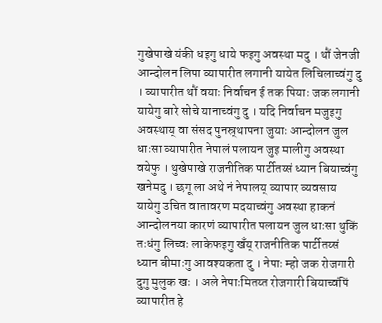गुखेपाखे यंकी धइगु धाये फइगु अवस्था मदु । थौं जेनजी आन्दोलन लिपा व्यापारीत लगानी यायेत लिचिलाच्वंगु दु । व्यापारीत थौं वयाः निर्वाचन ई तक पियाः जक लगानी यायेगु बारे सोचे यानाच्वंगु दु । यदि निर्वाचन मजुइगु अवस्थाय् वा संसद पुनस्र्थापना जुयाः आन्दोलन जुल धाःसा व्यापारीत नेपालं पलायन जुइ मालीगु अवस्था वयेफु । थुखेपाखे राजनीतिक पार्टीतय्सं ध्यान बियाच्वंगु खनेमदु । छगू ला अथे नं नेपालय् व्यापार व्यवसाय यायेगु उचित वातावरण मदयाच्वंगु अवस्था हाकनं आन्दोलनया कारणं व्यापारीत पलायन जुल धाःसा थुकिं तःधंगु लिच्वः लाकेफइगु खँय् राजनीतिक पार्टीतय्सं ध्यान बीमाःगु आवश्यकता दु । नेपाः म्हो जक रोजगारी दुगु मुलुक खः । अले नेपाःमितय्त रोजगारी बियाच्वंपिं व्यापारीत हे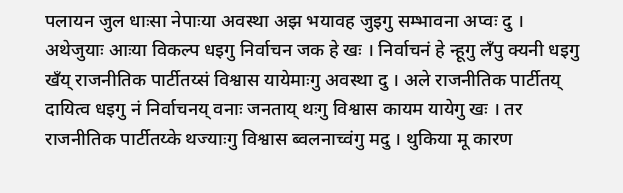पलायन जुल धाःसा नेपाःया अवस्था अझ भयावह जुइगु सम्भावना अप्वः दु । अथेजुयाः आःया विकल्प धइगु निर्वाचन जक हे खः । निर्वाचनं हे न्हूगु लँपु क्यनी धइगु खँय् राजनीतिक पार्टीतय्सं विश्वास यायेमाःगु अवस्था दु । अले राजनीतिक पार्टीतय् दायित्व धइगु नं निर्वाचनय् वनाः जनताय् थःगु विश्वास कायम यायेगु खः । तर राजनीतिक पार्टीतय्के थज्याःगु विश्वास ब्वलनाच्वंगु मदु । थुकिया मू कारण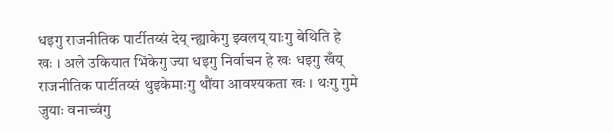धइगु राजनीतिक पार्टीतय्सं देय् न्ह्याकेगु झ्वलय् याःगु बेथिति हे खः । अले उकियात भिंकेगु ज्या धइगु निर्वाचन हे खः धइगु खँय् राजनीतिक पार्टीतय्सं थुइकेमाःगु थौंया आवश्यकता खः । थःगु गुमे जुयाः वनाच्वंगु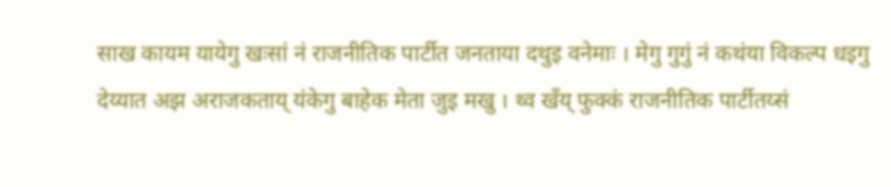साख कायम यायेगु खःसां नं राजनीतिक पार्टीत जनताया दथुइ वनेमाः । मेगु गुगुं नं कथंया विकल्प धइगु देय्यात अझ अराजकताय् यंकेगु बाहेक मेता जुइ मखु । थ्व खँय् फुक्कं राजनीतिक पार्टीतय्सं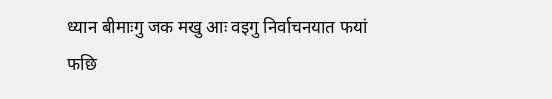ध्यान बीमाःगु जक मखु आः वइगु निर्वाचनयात फयां फछि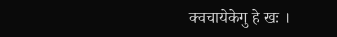क्वचायेकेगु हे खः ।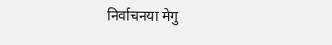निर्वाचनया मेगु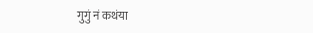गुगुं नं कथंया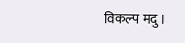विकल्प मदु ।